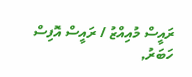ރައީސް މުއިއްޒު / ރައީސް އޮފިސް
ހަބަރު,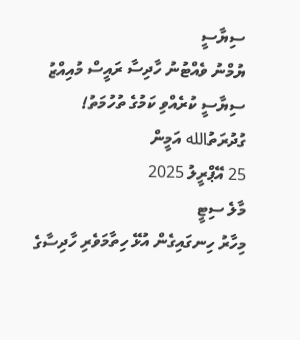ސިޔާސީ
ޔުމްނު ވެއްޓުނު ހާދިސާ ރައީސް މުއިއްޒު ސިޔާސީ ކުރެއްވި ކަމުގެ ތުހުމަތު!
ގުދުރަތުالله އަމީން
25 އޭޕްރީލު 2025
މާލެ ސިޓީ
މިހާރު ހިނގައިގެން އުޅޭ ހިތާމަވެރި ހާދިސާގެ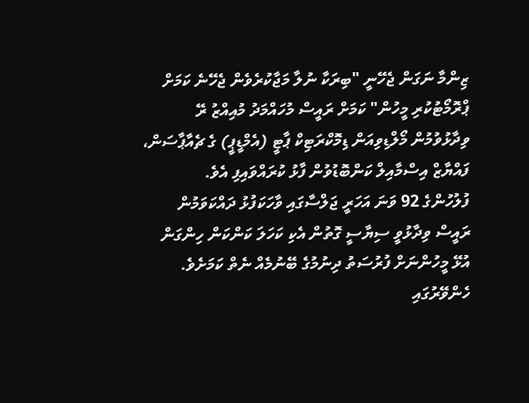ޒިންމާ ނަގަން ޖެހޭނީ "ބިރަކާ ނުލާ މަޖާކުރެވެން ޖެހޭނެ ކަމަށް ޕްރޮމޯޓުކުރި މީހުން" ކަމަށް ރައީސް މުހައްމަދު މުއިއްޒު ރޭ ވިދާޅުވުމުން މޯލްޑިވިއަން ޑިމޮކްރަޓިކް ޕާޓީ (އެމްޑީޕީ) ގެ ޗެއާޕާސަން، ފައްޔާޒް އިސްމާއިލް ކަންބޮޑުވުން ފާޅު ކުރައްވައިފި އެވެ.
ފުލުހުންގެ 92 ވަނަ އަހަރީ ޖަލްސާގައި ވާހަކަފުޅު ދައްކަވަމުން ރައީސް ވިދާޅުވީ ސިޔާސީ ގޮތުން އެކި ކަހަލަ ކަންކަން ހިންގަން އުޅޭ މީހުންނަށް ފުރުސަތު ދިނުމުގެ ބޭނުމެއް ނެތް ކަމަށެވެ.
ހެންވޭރުގައި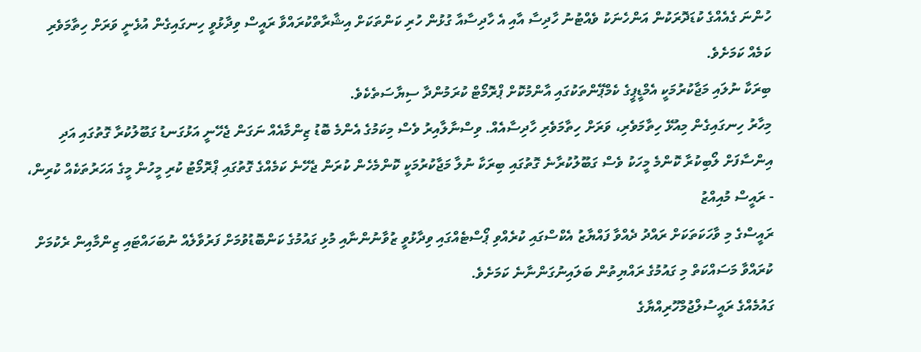ހުންނަ ގެއެއްގެ ކުޑަދޮރަކުން އަންހެނަކު ވެއްޓުނު ހާދިސާ އާއި އެ ހާދިސާއާ ގުޅުން ހުރި ކަންތަކަށް އިޝާރާތްކުރައްވާ ރައީސް ވިދާޅުވީ ހިނގައިގެން އުޅެނީ ވަރަށް ހިތާމަވެރި ކަމެއް ކަމަށެވެ.
ބިރަކާ ނުލައި މަޖާކުރުމަކީ އެމްޑީޕީގެ ކެމްޕޭންތަކުގައި އާންމުކޮށް ޕްރޮމޯޓް ކުރަމުންދާ ސިޔާސަތެކެވެ.
މިހާރު ހިނގައިގެން މިއުޅޭ ހިތާމަވެރި، ވަރަށް ހިތާމަވެރި ހާދިސާއެއް. ވިސްނާލާއިރު ވެސް މިކަމުގެ އެންމެ ބޮޑު ޒިންމާއެއް ނަގަން ޖެހޭނީ އަޅުގަނޑު ގަބޫލުކުރާ ގޮތުގައި އަދި އިންސާފަށް ލޯބިކުރާ ކޮންމެ މީހަކު ވެސް ގަބޫލުކުރާނެ ގޮތުގައި ބިރަކާ ނުލާ މަޖާކުރުމަކީ ކޮންމެހެން ކުރަން ޖެހޭނެ ކަމެއްގެ ގޮތުގައި ޕްރޮމޯޓު ކުރި މީހުން މީގެ އަހަރުތަކެއް ކުރިން،
- ރައީސް މުއިއްޒު
ރައީސްގެ މި ވާހަކަތަކަށް ރައްދު ދެއްވާ ފައްޔާޒު އެކްސްގައި ކުރެއްވި ޕޯސްޓެއްގައި ވިދާޅުވީ ޒުވާނުންނާއި މުޅި ގައުމުގެ ކަންބޮޑުވުމަށް ފަރުވާލެއް ނުބަހައްޓައި ޒިންމާއިން ރެކުމަށް ކުރައްވާ މަސައްކަތް މި ގައުމުގެ ރައްޔިތުން ބަލައިނުގަންނާނެ ކަމަށެވެ.
ގައުމެއްގެ ރައީސުލްޖުމްހޫރިއްޔާގެ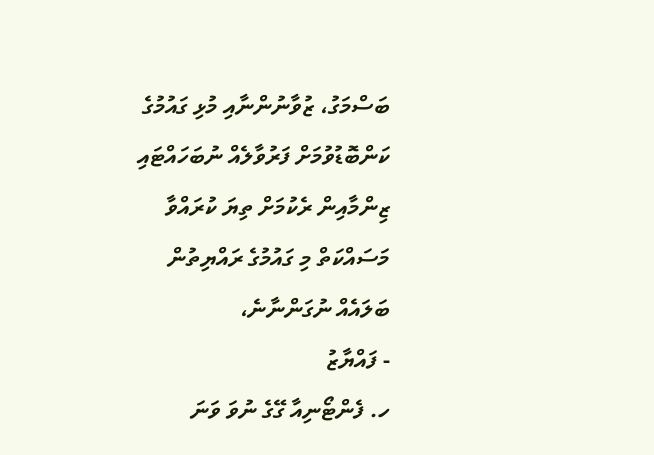ބަސްމަގު، ޒުވާނުންނާއި މުޅި ގައުމުގެ ކަންބޮޑުވުމަށް ފަރުވާލެއް ނުބަހައްޓައި ޒިންމާއިން ރެކުމަށް ތިޔަ ކުރައްވާ މަސައްކަތް މި ގައުމުގެ ރައްޔިތުން ބަލައެއް ނުގަންނާނެ،
- ފައްޔާޒު
ހ. ފެންޓޯނިއާ ގޭގެ ނުވަ ވަނަ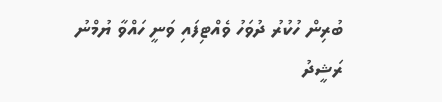ބުރިން ހުކުރު ދުވަހު ވެއްޓިފައި ވަނީ ހައްވާ ޔުމްނު ރަޝީދު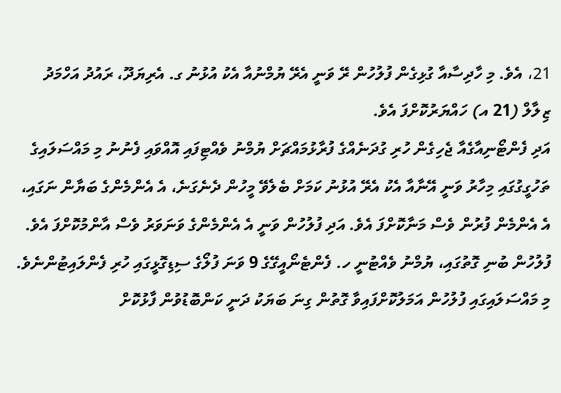21، އެވެ. މި ހާދިސާއާ ގުޅިގެން ފުލުހުން ރޭ ވަނީ އެރޭ ޔުމްނުއާ އެކު އުޅުނު ގ. އެރިޔަދޫ، ރައުދު އަހްމަދު ޒިލާލް (21 އ) ހައްޔަރުކޮށްފަ އެވެ.
އަދި ފެންޓޯނިއާގެއާ ޖެހިގެން ހުރި ގުދަނެއްގެ ފުރާޅުމައްޗަށް ޔުމްނު ވެއްޓިފައި އޮއްވައި ފެނުނު މި މައްސަލައިގެ ތަހުގީގުގައި މިހާރު ވަނީ އޭނާއާ އެކު އެރޭ އުޅުނު ކަމަށް ބެލެވޭ މީހުން ދެނެގަނެ، އެ އެންމެންގެ ބަޔާން ނަގައި، އެ އެންމެން ފުރުން ވެސް މަނާކޮށްފަ އެވެ. އަދި ފުލުހުން ވަނީ އެ އެންމެންގެ ވަނަވަރު ވެސް އާންމުކޮށްފަ އެވެ.
ފުލުހުން ބުނި ގޮތުގައި، ޔުމްނު ވެއްޓުނީ ހ. ފެންޓެނޯއީގޭގެ 9 ވަނަ ފުލޯގެ ސިޑިގޮޅީގައި ހުރި ފެންލައިޓުންނެވެ.
މި މައްސަލައިގައި ފުލުހުން އަމަލުކޮށްފައިވާ ގޮތުން ގިނަ ބަޔަކު ދަނީ ކަންބޮޑުވުން ފާޅުކޮށް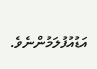އަޑުއުފުލަމުންނެވެ.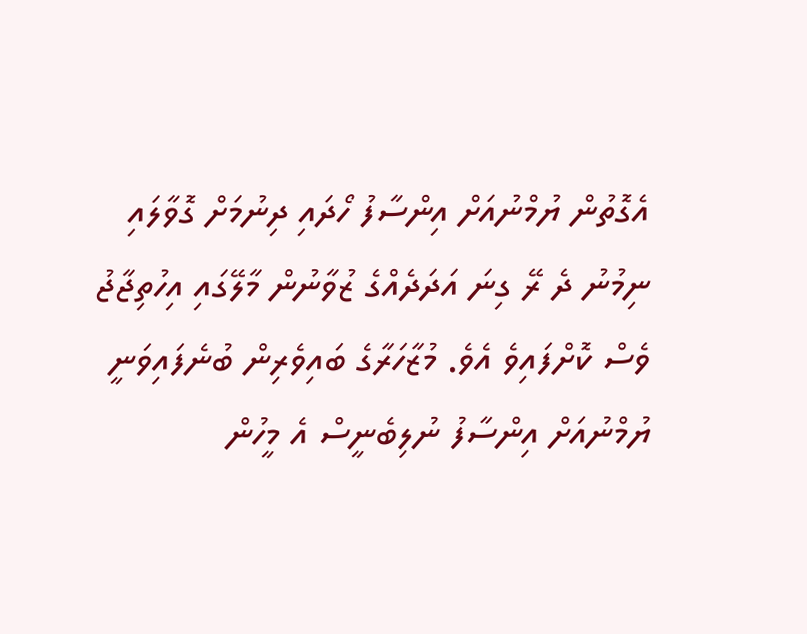އެގޮތުން ޔުމްނުއަށް އިންސާފު ހޯދައި ދިނުމަށް ގޮވާލައި ނިމުނު ދެ ރޭ ގިނަ އަދަދެއްގެ ޒުވާނުން މާލޭގައި އިހުތިޖާޖު ވެސް ކޮށްފައިވެ އެވެ. މުޒާހަރާގެ ބައިވެރިން ބުނެފައިވަނީ ޔުމްނުއަށް އިންސާފު ނުލިބެނީސް އެ މީހުން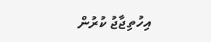އިހުތިޖާޖު ކުރުން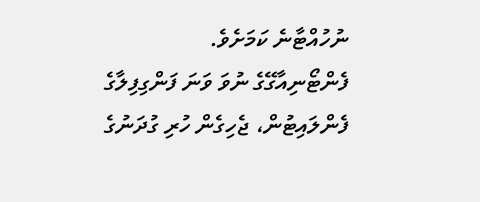ނުހުއްޓާނެ ކަމަށެވެ.
ފެންޓޯނިއާގޭގެ ނުވަ ވަނަ ފަންގިފިލާގެ ފެންލައިޓުން، ޖެހިގެން ހުރި ގުދަނުގެ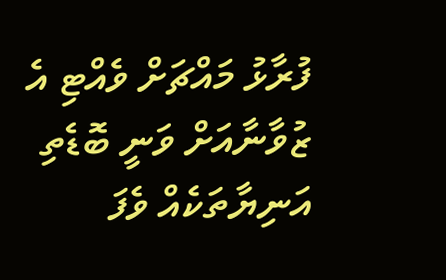ފުރާޅު މައްޗަށް ވެއްޓި އެ ޒުވާނާއަށް ވަނީ ބޮޑެތި އަނިޔާތަކެއް ވެފަ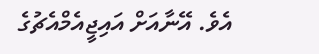އެވެ. އޭނާއަށް އައިޖީއެމްއެޗުގެ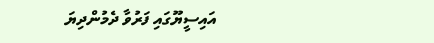އައިސީޔޫގައި ފަރުވާ ދެމުންދިޔަ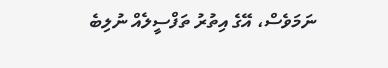ނަމަވެސް، އޭގެ އިތުރު ތަފްސީލެއް ނުލިބެ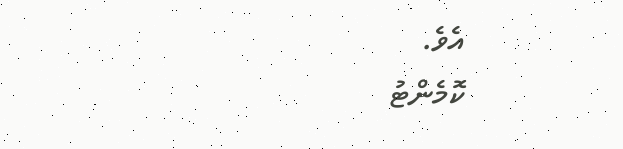އެވެ.
ކޮމެންޓު